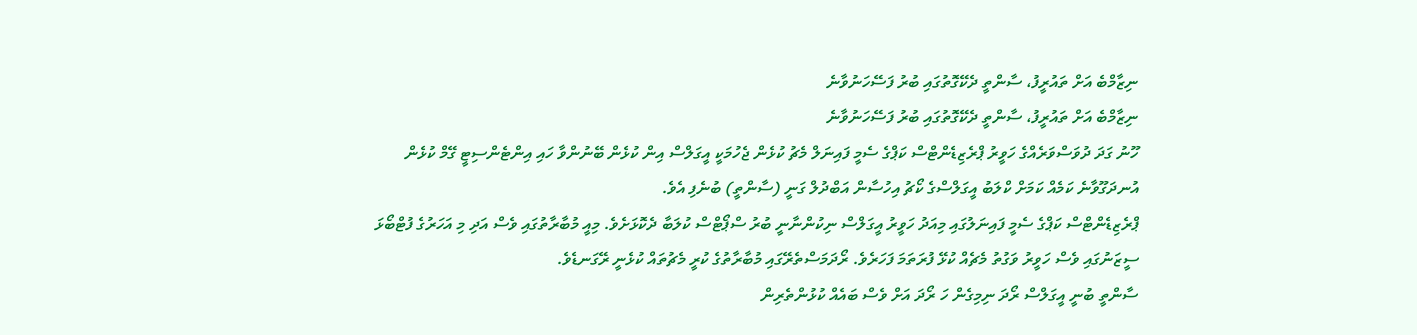ނިޒާމްބެ އަށް ތައުރީފު، ސާންތީ ދެކޭގޮތުގައި ބުރު ފަސޭހަނުވާނެ
ނިޒާމްބެ އަށް ތައުރީފު، ސާންތީ ދެކޭގޮތުގައި ބުރު ފަސޭހަނުވާނެ
ހޫނު ގަދަ ދުވަސްވަރެއްގެ ހަވީރު ޕްރެޒިޑެންޓްސް ކަޕްގެ ސެމީ ފައިނަލް މެޗު ކުޅެން ޖެހުމަކީ އީގަލްސް އިން ކުޅެން ބޭނުންވާ ހައި އިންޓެންސިޓީ ގޭމް ކުޅެން އުނދަގޫވާނެ ކަމެއް ކަމަށް ކްލަބު އީގަލްސްގެ ކޯޗު އިހުސާން އަބްދުލް ގަނީ (ސާންތީ) ބުނެފި އެވެ.
ޕްރެޒިޑެންޓްސް ކަޕްގެ ސެމީ ފައިނަލުގައި މިއަދު ހަވީރު އީގަލްސް ނިކުންނާނީ ބުރު ސްޕޯޓްސް ކުލަބާ ދެކޮޅަށެވެ. މިއީ މުބާރާތުގައި ވެސް އަދި މި އަހަރުގެ ފުޓްބޯޅަ ސީޒަނުގައި ވެސް ހަވީރު ވަގުތު މެޗެއް ކުޅޭ ފުރަތަމަ ފަހަރެވެ. ރޯދަމަސްތެރޭގައި މުބާރާތުގެ ކުރީ މެޗުތައް ކުޅެނީ ރޭގަނޑެވެ.
ސާންތީ ބުނީ އީގަލްސް ރޯދަ ނިމިގެން ހަ ރޯދަ އަށް ވެސް ބައެއް ކުޅުންތެރިން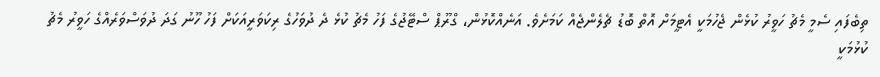ތިބެފައި ސެމީ މެޗު ހަވީރު ކުޅެން ޖެހުމަކީ އެޓީމަށް އޮތް ބޮޑު ޗެލެންޖެއް ކަމަށެވެ. އަނެއްކޮޅުން، ގްރޫޕް ސްޓޭޖުގެ ފަހު މެޗު ކުޅެ ދެ ދުވަހުގެ ރިކަވަރީއަކަށް ފަހު ހޫނު ގަދަ ދުވަސްވަރެއްގެ ހަވީރު މެޗު ކުޅުމަކީ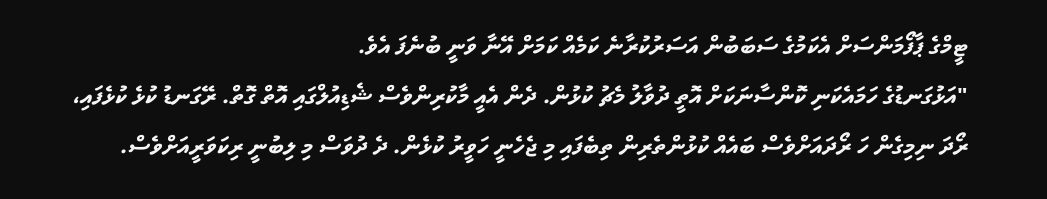ޓީމްގެ ޕާފޯމަންސަށް އެކަމުގެ ސަބަބުން އަސަރުކުރާނެ ކަމެއް ކަމަށް އޭނާ ވަނީ ބުނެފަ އެވެ.
"އަޅުގަނޑުގެ ހަމައެކަނި ކޮންސާނަކަށް އޮތީ ދުވާލު މެޗު ކުޅުން. ދެން އެއީ މާކުރިންވެސް ޝެޑިއުލްގައި އޮތް ގޮތް. ރޭގަނޑު ކުޅެ ކުޅެފައި، ރޯދަ ނިމިގެން ހަ ރޯދައަށްވެސް ބައެއް ކުޅުންތެރިން ތިބެފައި މި ޖެހެނީ ހަވީރު ކުޅެން. ދެ ދުވަސް މި ލިބުނީ ރިކަވަރީއަށްވެސް.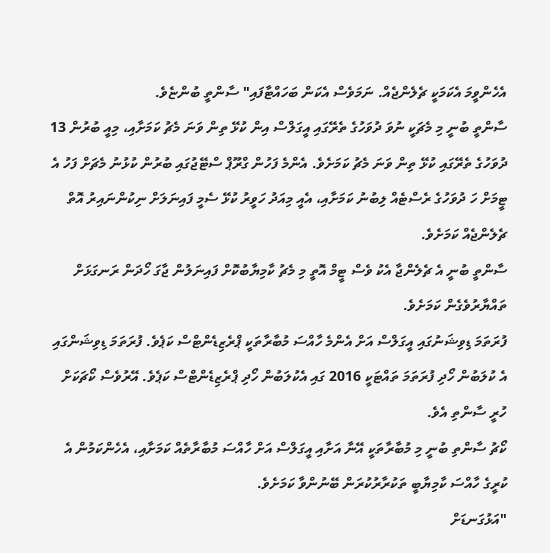އެހެންވީމަ އެކަމަކީ ޗެލެންޖެއް. ނަމަވެސް އެކަން ބަހައްޓާފައި" ސާންތީ ބުންޏެވެ.
ސާންތީ ބުނީ މި މެޗަކީ ނުވަ ދުވަހުގެ ތެރޭގައި އީގަލްސް އިން ކުޅޭ ތިން ވަނަ މެޗު ކަމަށާއި، މިއީ ބުރުން 13 ދުވަހުގެ ތެރޭގައި ކުޅޭ ތިން ވަނަ މެޗު ކަމަށެވެ. އެންމެ ފަހުން ގްރޫޕް ސްޓޭޖުގައި ބުރުން ކުޅުނު މެޗަށް ފަހު އެ ޓީމަށް ހަ ދުވަހުގެ ރެސްޓެއް ލިބުނު ކަމަށާއި، އެއީ މިއަދު ހަވީރު ކުޅޭ ސެމީ ފައިނަލަށް ނިކުންނައިރު އޮތް ޗެލެންޖެއް ކަމަށެވެ.
ސާންތީ ބުނީ އެ ޗެލެންޖާ އެކު ވެސް ޓީމް އޮތީ މި މެޗު ކާމިޔާބުކޮށް ފައިނަލުން ޖާގަ ހޯދަން ރަނގަޅަށް ތައްޔާރުވެގެން ކަމަށެވެ.
ފުރަތަމަ ޑިވިޝަނުގައި އީގަލްސް އަށް އެންމެ ހާއްސަ މުބާރާތަކީ ޕްރެޒިޑެންޓްސް ކަޕެވެ. ފުރަތަމަ ޑިވިޝަންގައި އެ ކުލަބުން ހޯދި ފުރަތަމަ ތައްޓަކީ 2016 ގައި އެކުލަބުން ހޯދި ޕްރެޒިޑެންޓްސް ކަޕެވެ. އޭރުވެސް ކޯޗަކަށް ހުރީ ސާންތި އެވެ.
ކޯޗު ސާންތި ބުނީ މި މުބާރާތަކީ އޭނާ އަށާއި އީގަލްސް އަށް ހާއްސަ މުބާރާތެއް ކަމަށާއި، އެހެންކަމުން އެ ކުރީގެ ހާއްސަ ކާމިޔާބީ ތަކުރާރުކުރަން ބޭނުންވާ ކަމަށެވެ.
"އަޅުގަނޑަށް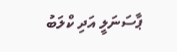ޕާސަނަލީ އަދި ކްލަބު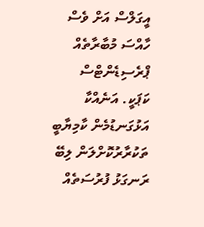އީގަލްސް އަށް ވެސް ހާއްސަ މުބާރާތެއް ޕްރެސިޑެންޓްސް ކަޕަކީ. އަނެއްކާ އަޅުގަނޑުމެން ކާމިޔާބީ ތަކުރާރުކޮށްލަން ލިބޭ ރަނގަޅު ފުރުސަތެއް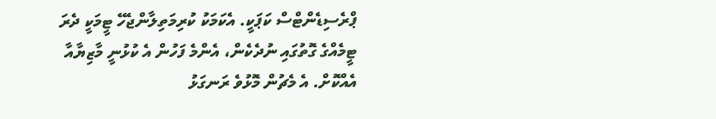ޕްރެސިޑެންޓްސް ކަޕަކީ. އެކަމަކު ކުރިމަތިލާންޖެހޭ ޓީމަކީ ދެރަ ޓީމެއްގެ ގޮތުގައި ނުދެކެން، އެންމެ ފަހުން އެ ކުޅުނީ މާޒިޔާއާ އެއްކޮށް. އެ މެޗުން މޮޅުވެ ރަނގަޅު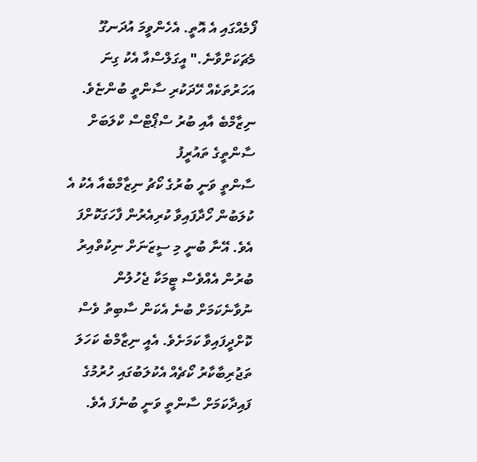ފޯމެއްގައި އެ އޮތީ. އެހެންވީމަ އުދަނގޫ މެޗަކަށްވާނެ." އީގަލްސްއާ އެކު ގިނަ އަހަރުތަކެއް ހޭދަކުރި ސާންތީ ބުންޏެވެ.
ނިޒާމްބެ އާއި ބުރު ސްޕޯޓްސް ކްލަބަށް ސާންތީގެ ތައުރީފު
ސާންތީ ވަނީ ބުރުގެ ކޯޗު ނިޒާމްބެއާ އެކު އެ ކުލަބުން ހޯދާފައިވާ ކުރިއެރުން ފާހަގަކޮށްފަ އެވެ. އޭނާ ބުނީ މި ސީޒަނަށް ނިކުތްއިރު ބުރުން އެއްވެސް ޓީމަކާ ޖެހުލުން ނުވާނެކަމަށް ބުނެ އެކަން ސާބިތު ވެސް ކޮށްދީފައިވާ ކަމަށެވެ. އެއީ ނިޒާމްބެ ކަހަލަ ތަޖުރިބާކާރު ކޯޗެއް އެކުލަބުގައި ހުރުމުގެ ފައިދާކަމަށް ސާންތީ ވަނީ ބުނެފަ އެވެ.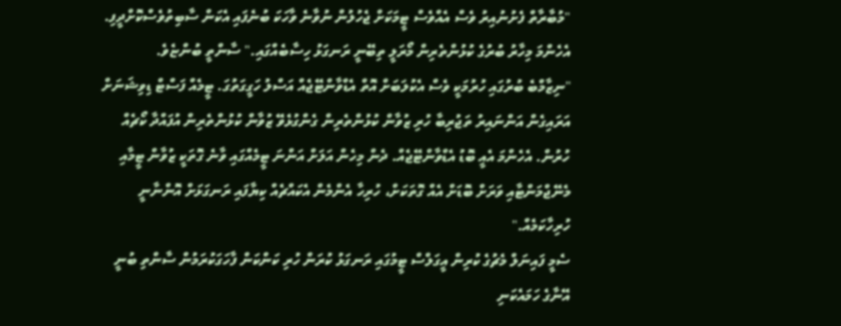"މުބާރާތް ފެށުނުއިރު ވެސް އެއްވެސް ޓީމަކަށް ޖެހުލުން ނުވާނެ ވާހަކަ ބުނެފައި އެކަން ސާބިތުވެސްކޮށްދީފި. އެހެންމަ މިހާރު ބުރުގެ ކުޅުންތެރިން މޯރަލީ ތިބޭނީ ރަނގަޅު ހިސާބެއްގައި." ސާންތީ ބުންޏެވެ.
"ނިޒާމްބެ ބުރުގައި ހުރުމަކީ ވެސް އެކުލަބަށް އޮތް އެޑްވާންޓޭޖެއް އަސްލު ހަގީގަތުގަ. ޓީމެއް ފަސްޓް ޑިވިޝަނަށް އަރައިގެން އަންނައިރު ތަޖުރިބާ ހުރި ޒުވާން ކުޅުންތެރިން ގެންގުޅެވޭ ޒުވާން ކުޅުންތެރިން އުފައްދާ ކޯޗެއް ހުރުން. އެހެންމަ އެއީ ބޮޑު އެޑްވާންޓޭޖެއް. ދެން މިހެން އަލަށް އަންނަ ޓީމެއްގައި ވާނެ ގޮތަކީ ޒުވާން ޓީމާއި މެނޭޖްމަންޓާއި ވަރަށް ބޮޑަށް އެއް ގޮތަކަށް، ހުރިހާ އެންމެން އެކައްޗެއް ކިޔާފައި ރަނގަޅަށް އޮންނާނީ ހުރިހާކަމެއް."
ސެމީ ފައިނަލް މެޗުގެ ކުރިން އީގަލްސް ޓީމުގައި ރަނގަޅު ކުރަން ހުރި ކަންކަން ފާހަގަކުރަމުން ސާންތި ބުނީ އޭނާގެ ހަމައެކަނި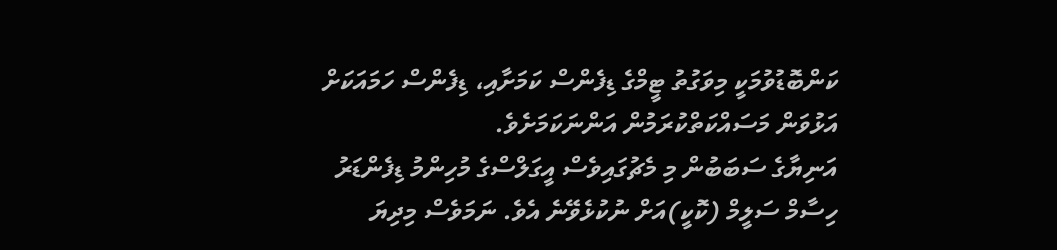ކަންބޮޑުވުމަކީ މިވަގުތު ޓީމްގެ ޑިފެންސް ކަމަށާއި، ޑިފެންސް ހަމައަކަށް އަޅުވަން މަސައްކަތްކުރަމުން އަންނަކަމަށެވެ.
އަނިޔާގެ ސަބަބުން މި މެޗުގައިވެސް އީގަލްސްގެ މުހިންމު ޑިފެންޑަރު ހިސާމް ސަލީމް (ކޮކީ)އަށް ނުކުޅެވޭނެ އެވެ. ނަމަވެސް މިދިޔަ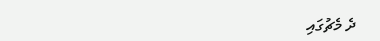ދެ މެޗުގައި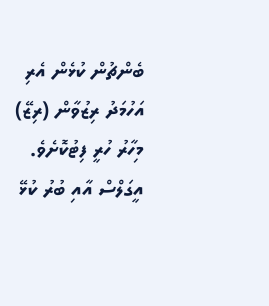ބެންޗުން ކުޅެން އެރި އަހުމަދު ރިޒުވާން (ރިޒޭ) މިހާރު ހުރީ ފިޓުކޮށެވެ.
އީގަލްސް އާއި ބުރު ކުޅޭ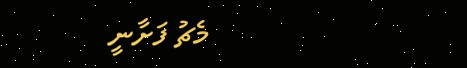މެޗު ފަށާނީ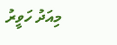މިއަދު ހަވީރު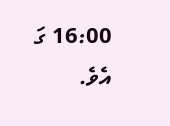16:00 ގަ އެވެ.